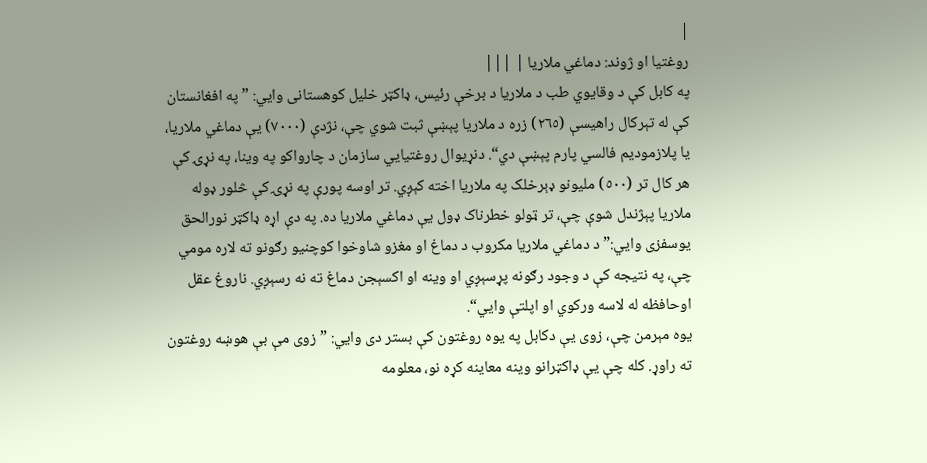|
روغتيا او ژوند: دماغي ملاريا | |||
په کابل کې د وقايوي طب د ملاريا د برخې رئيس، ډاکټر خليل کوهستانی وايي: ” په افغانستان کې له تېرکال راهيسې (٢٦٥) زره د ملاريا پېښې ثبت شوي چې، نژدې (٧٠٠٠) يې دماغي ملاريا، يا پلازموديم فالسي پارم پېښې دي“. دنړيوال روغتيايي سازمان د چارواکو په وينا، په نړۍ کې هر کال تر (٥٠٠) مليونو ډېرخلک په ملاريا اخته کېږي. تر اوسه پورې په نړۍ کې څلور ډوله ملاريا پېژندل شوې چې، تر ټولو خطرناک ډول يې دماغي ملاريا ده. په دې اړه ډاکټر نورالحق يوسفزی وايي:” د دماغي ملاريا مکروب د دماغ او مغزو شاوخوا کوچنيو رګونو ته لاره مومي چې، په نتيجه کې د وجود رګونه پړسېږي او وينه او اکسېجن دماغ ته نه رسېږي. ناروغ عقل اوحافظه له لاسه ورکوي او اپلتې وايي“.
يوه مېرمن چې، زوی يې دکابل په يوه روغتون کې بستر دی وايي: ”زوی مې بې هوښه روغتون ته راوړ. کله چې يې ډاکټرانو وينه معاينه کړه نو، معلومه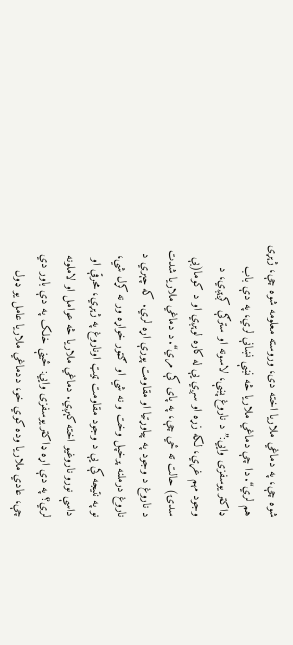شوه چې، په دماغي ملاريا اخته دی، وروسته معلومه شوه چې، ژېړی هم لري“. دا چې دماغي ملاريا څه نښې نښانې لري، په دې باب ډاکټر يوسفزی وايي:” د ناروغ پښې، لاسونه او سترګې کږېږي، د وجود مهم غړي، لکه زړه او سږي يې له کاره لوېږي او د کوما(بې سدۍ) حالت ته ځي چې، په پای کې مري“. د دماغي ملاريا شدت د ناروغ د وجود په پياوړتيا او مقاومت پورې اړه لري. که چېري د ناروغ درملنه پرخپل وخت و نه شي او ګټور خواړه ور نه کړل شي، نو په نتيجه کې يې د وجود مقاومت ټيټ اوناروغ په ژېړي، محرقې او داسې نورو ناروغيو اخته کېږي. دماغي ملاريا څه عوامل او لاملونه لري؟ په دې اړه ډاکټر يوسفزی وايي: ځينې خلک په دې باور دي چې، عادي ملاريا وده کوي خو، ددماغي ملاريا عامل يو ډول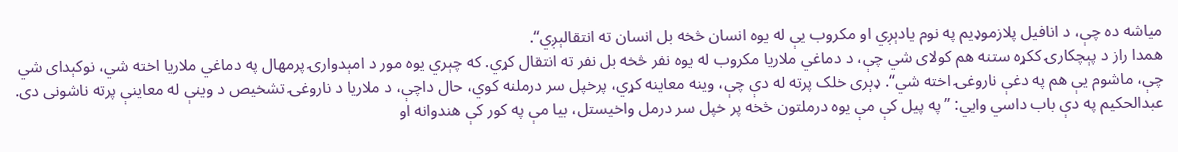مياشه ده چې، د انافيل پلازموډيم په نوم يادېږي او مکروب يې له يوه انسان څخه بل انسان ته انتقالېږي“.
همدا راز د پېچکارۍ ککړه ستنه هم کولای شي چې، د دماغي ملاريا مکروب له يوه نفر څخه بل نفر ته انتقال کړي. که چېري يوه مور د امېدوارۍ پرمهال په دماغي ملاريا اخته شي، نوکېدای شي چې، ماشوم يې هم په دغې ناروغۍ اخته شي“. ډېری خلک پرته له دې چې، وينه معاينه کړي، پرخپل سر درملنه کوي، حال داچې، د ملاريا د ناروغۍ تشخيص د وينې له معاينې پرته ناشونی دی. عبدالحکيم په دې باب داسي وايي: ”په پيل کې مې يوه درملتون څخه پر خپل سر درمل واخيستل، بيا مې په کور کې هندوانه او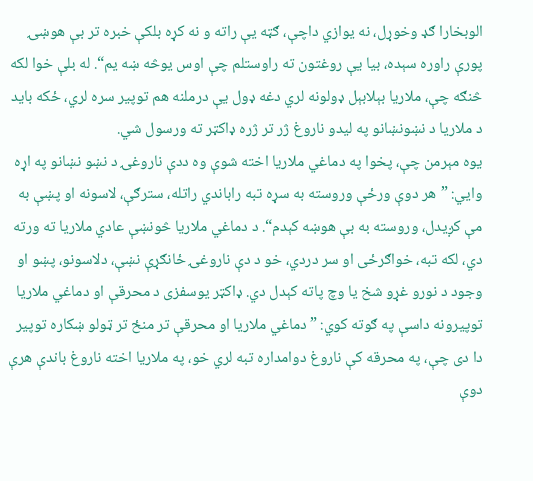الوبخارا ګډ وخوړل، نه يوازي داچې، ګټه يې راته و نه کړه بلکې خبره تر بې هوښۍ پورې راوره سېده، بيا يې روغتون ته راوستلم چې اوس يوڅه ښه يم“. له بلې خوا لکه څنګه چې، ملاريا بېلابېل ډولونه لري دغه ډول يې درملنه هم توپير سره لري، ځکه بايد د ملاريا د نښونښانو په ليدو ناروغ ژر تر ژره ډاکټر ته ورسول شي.
يوه مېرمن چې، پخوا په دماغي ملاريا اخته شوې وه ددې ناروغۍ د نښو نښانو په اړه وايي: ”هر دوې ورځې وروسته به سړه تبه راباندي راتله، سترګې، لاسونه او پښې به مې کږيدل، وروسته به بې هوښه کېدم“. د دماغي ملاريا څونښې عادي ملاريا ته ورته دي، لکه تبه، خواګرځی او سر دردي، خو د دې ناروغۍ ځانګړې نښې، دلاسونو، پښو او وجود د نورو غړو شخ يا وچ پاته کېدل دي. ډاکټر يوسفزی د محرقې او دماغي ملاريا توپيرونه داسې په ګوته کوي: ”دماغي ملاريا او محرقې تر منځ تر ټولو ښکاره توپير دا دی چې، په محرقه کې ناروغ دوامداره تبه لري خو، په ملاريا اخته ناروغ باندې هرې دوې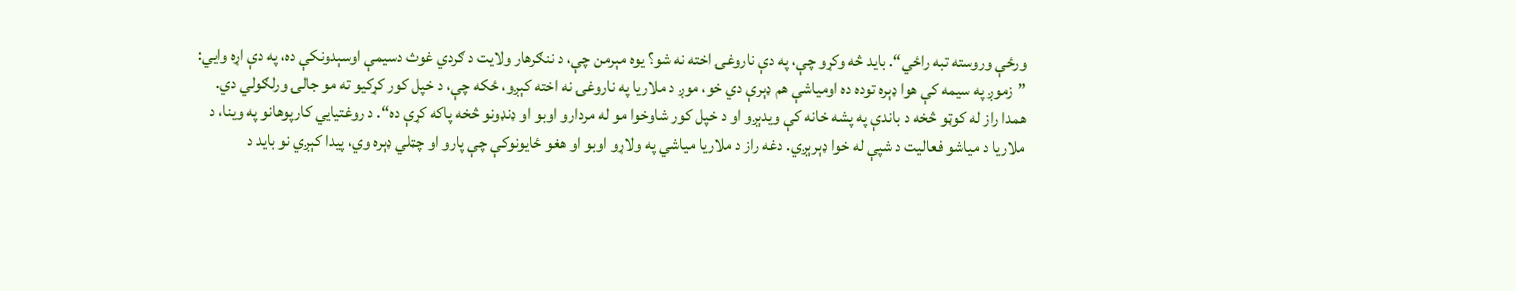ورځې وروسته تبه راځي“. بايد څه وکړو چې، په دې ناروغۍ اخته نه شو؟ يوه مېرمن چې، د ننګرهار ولايت د ګردي غوث دسيمې اوسېدونکې ده، په دې اړه وايي:
”زموږ په سيمه کې هوا ډېره توده ده اومياشې هم ډېرې دي خو، موږ د ملاريا په ناروغۍ نه اخته کېږو، ځکه چې، د خپل کور کړکيو ته مو جالۍ ورلګولي دي. همدا راز له کوټو څخه د باندې په پشه خانه کې ويدېږو او د خپل کور شاوخوا مو له مردارو اوبو او ډنډونو څخه پاکه کړې ده“. د روغتيايي کارپوهانو په وينا، د ملاريا د مياشو فعاليت د شپې له خوا ډېرېږي. دغه راز د ملاريا مياشي په ولاړو اوبو او هغو ځايونوکې چې پارو او چټلي ډېره وي، پيدا کېږي نو بايد د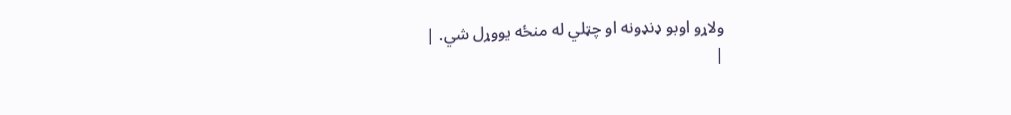ولاړو اوبو ډنډونه او چټلي له منځه يووړل شي. |
|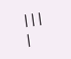|||
|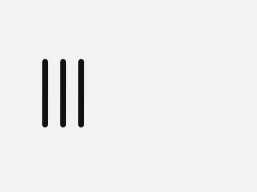|||